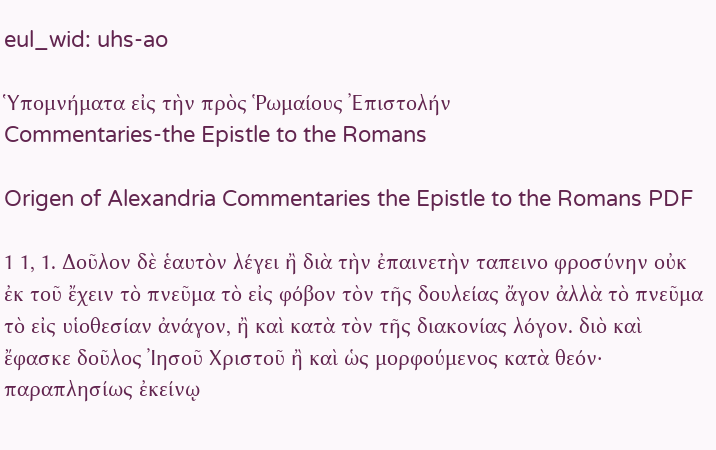eul_wid: uhs-ao

Ὑπομνήματα εἰς τὴν πρὸς Ῥωμαίους Ἐπιστολήν
Commentaries-the Epistle to the Romans

Origen of Alexandria Commentaries the Epistle to the Romans PDF

1 1, 1. Δοῦλον δὲ ἑαυτὸν λέγει ἢ διὰ τὴν ἐπαινετὴν ταπεινο φροσύνην οὐκ ἐκ τοῦ ἔχειν τὸ πνεῦμα τὸ εἰς φόβον τὸν τῆς δουλείας ἄγον ἀλλὰ τὸ πνεῦμα τὸ εἰς υἱοθεσίαν ἀνάγον, ἢ καὶ κατὰ τὸν τῆς διακονίας λόγον. διὸ καὶ ἔφασκε δοῦλος Ἰησοῦ Χριστοῦ ἢ καὶ ὡς μορφούμενος κατὰ θεόν· παραπλησίως ἐκείνῳ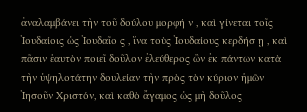ἀναλαμβάνει τὴν τοῦ δούλου μορφή ν , καὶ γίνεται τοῖς Ἰουδαίοις ὡς Ἰουδαῖο ς , ἵνα τοὺς Ἰουδαίους κερδήσ ῃ , καὶ πᾶσιν ἑαυτὸν ποιεῖ δοῦλον ἐλεύθερος ὢν ἐκ πάντων κατὰ τὴν ὑψηλοτάτην δουλείαν τὴν πρὸς τὸν κύριον ἡμῶν Ἰησοῦν Χριστόν, καὶ καθὸ ἄγαμος ὡς μὴ δοῦλος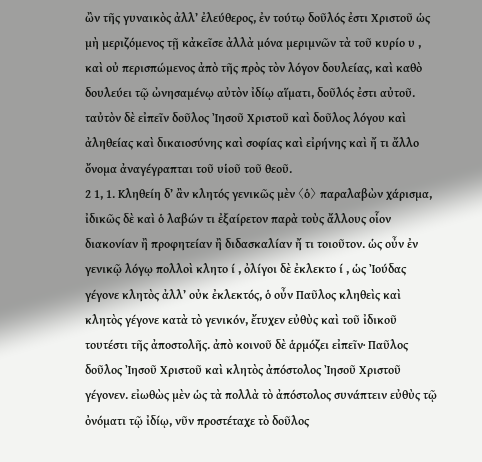ὢν τῆς γυναικὸς ἀλλ’ ἐλεύθερος, ἐν τούτῳ δοῦλός ἐστι Χριστοῦ ὡς μὴ μεριζόμενος τῇ κἀκεῖσε ἀλλὰ μόνα μεριμνῶν τὰ τοῦ κυρίο υ , καὶ οὐ περισπώμενος ἀπὸ τῆς πρὸς τὸν λόγον δουλείας, καὶ καθὸ δουλεύει τῷ ὠνησαμένῳ αὐτὸν ἰδίῳ αἵματι, δοῦλός ἐστι αὐτοῦ. ταὐτὸν δὲ εἰπεῖν δοῦλος Ἰησοῦ Χριστοῦ καὶ δοῦλος λόγου καὶ ἀληθείας καὶ δικαιοσύνης καὶ σοφίας καὶ εἰρήνης καὶ ἤ τι ἄλλο ὄνομα ἀναγέγραπται τοῦ υἱοῦ τοῦ θεοῦ.
2 1, 1. Κληθείη δ’ ἂν κλητός γενικῶς μὲν 〈ὁ〉 παραλαβὼν χάρισμα, ἰδικῶς δὲ καὶ ὁ λαβών τι ἐξαίρετον παρὰ τοὺς ἄλλους οἷον διακονίαν ἢ προφητείαν ἢ διδασκαλίαν ἤ τι τοιοῦτον. ὡς οὖν ἐν γενικῷ λόγῳ πολλοὶ κλητο ί , ὀλίγοι δὲ ἐκλεκτο ί , ὡς Ἰούδας γέγονε κλητὸς ἀλλ’ οὐκ ἐκλεκτός, ὁ οὖν Παῦλος κληθεὶς καὶ κλητὸς γέγονε κατὰ τὸ γενικόν, ἔτυχεν εὐθὺς καὶ τοῦ ἰδικοῦ τουτέστι τῆς ἀποστολῆς. ἀπὸ κοινοῦ δὲ ἁρμόζει εἰπεῖν· Παῦλος δοῦλος Ἰησοῦ Χριστοῦ καὶ κλητὸς ἀπόστολος Ἰησοῦ Χριστοῦ γέγονεν. εἰωθὼς μὲν ὡς τὰ πολλὰ τὸ ἀπόστολος συνάπτειν εὐθὺς τῷ ὀνόματι τῷ ἰδίῳ, νῦν προστέταχε τὸ δοῦλος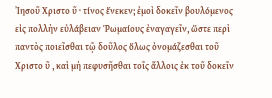Ἰησοῦ Χριστο ῦ · τίνος ἕνεκεν; ἐμοὶ δοκεῖν βουλόμενος εἰς πολλὴν εὐλάβειαν Ῥωμαίους ἐναγαγεῖν, ὥστε περὶ παντὸς ποιεῖσθαι τῷ δοῦλος ὅλως ὀνομάζεσθαι τοῦ Χριστο ῦ , καὶ μὴ πεφυσῆσθαι τοῖς ἄλλοις ἐκ τοῦ δοκεῖν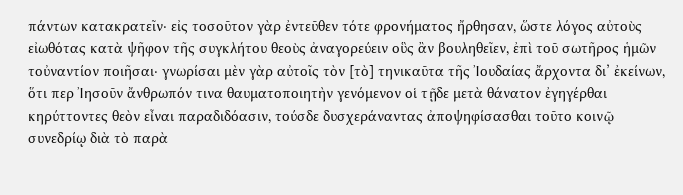πάντων κατακρατεῖν· εἰς τοσοῦτον γὰρ ἐντεῦθεν τότε φρονήματος ἤρθησαν, ὥστε λόγος αὐτοὺς εἰωθότας κατὰ ψῆφον τῆς συγκλήτου θεοὺς ἀναγορεύειν οὓς ἂν βουληθεῖεν, ἐπὶ τοῦ σωτῆρος ἡμῶν τοὐναντίον ποιῆσαι· γνωρίσαι μὲν γὰρ αὐτοῖς τὸν [τὸ] τηνικαῦτα τῆς Ἰουδαίας ἄρχοντα δι’ ἐκείνων, ὅτι περ Ἰησοῦν ἄνθρωπόν τινα θαυματοποιητὴν γενόμενον οἱ τῇδε μετὰ θάνατον ἐγηγέρθαι κηρύττοντες θεὸν εἶναι παραδιδόασιν, τούσδε δυσχεράναντας ἀποψηφίσασθαι τοῦτο κοινῷ συνεδρίῳ διὰ τὸ παρὰ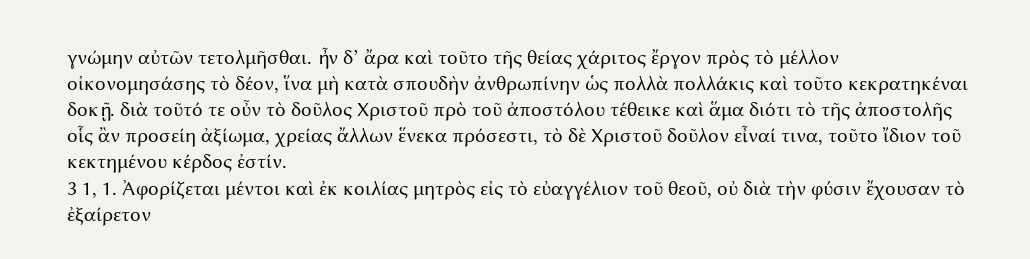γνώμην αὐτῶν τετολμῆσθαι. ἦν δ’ ἄρα καὶ τοῦτο τῆς θείας χάριτος ἔργον πρὸς τὸ μέλλον οἰκονομησάσης τὸ δέον, ἵνα μὴ κατὰ σπουδὴν ἀνθρωπίνην ὡς πολλὰ πολλάκις καὶ τοῦτο κεκρατηκέναι δοκῇ. διὰ τοῦτό τε οὖν τὸ δοῦλος Χριστοῦ πρὸ τοῦ ἀποστόλου τέθεικε καὶ ἅμα διότι τὸ τῆς ἀποστολῆς οἷς ἂν προσείη ἀξίωμα, χρείας ἄλλων ἕνεκα πρόσεστι, τὸ δὲ Χριστοῦ δοῦλον εἶναί τινα, τοῦτο ἴδιον τοῦ κεκτημένου κέρδος ἐστίν.
3 1, 1. Ἀφορίζεται μέντοι καὶ ἐκ κοιλίας μητρὸς εἰς τὸ εὐαγγέλιον τοῦ θεοῦ, οὐ διὰ τὴν φύσιν ἔχουσαν τὸ ἐξαίρετον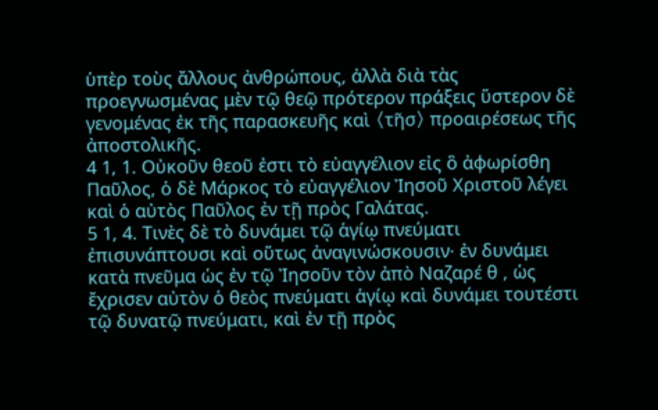ὑπὲρ τοὺς ἄλλους ἀνθρώπους, ἀλλὰ διὰ τὰς προεγνωσμένας μὲν τῷ θεῷ πρότερον πράξεις ὕστερον δὲ γενομένας ἐκ τῆς παρασκευῆς καὶ 〈τῆσ〉 προαιρέσεως τῆς ἀποστολικῆς.
4 1, 1. Οὐκοῦν θεοῦ ἐστι τὸ εὐαγγέλιον εἰς ὃ ἀφωρίσθη Παῦλος, ὁ δὲ Μάρκος τὸ εὐαγγέλιον Ἰησοῦ Χριστοῦ λέγει καὶ ὁ αὐτὸς Παῦλος ἐν τῇ πρὸς Γαλάτας.
5 1, 4. Τινὲς δὲ τὸ δυνάμει τῷ ἁγίῳ πνεύματι ἐπισυνάπτουσι καὶ οὕτως ἀναγινώσκουσιν· ἐν δυνάμει κατὰ πνεῦμα ὡς ἐν τῷ Ἰησοῦν τὸν ἀπὸ Ναζαρέ θ , ὡς ἔχρισεν αὐτὸν ὁ θεὸς πνεύματι ἁγίῳ καὶ δυνάμει τουτέστι τῷ δυνατῷ πνεύματι, καὶ ἐν τῇ πρὸς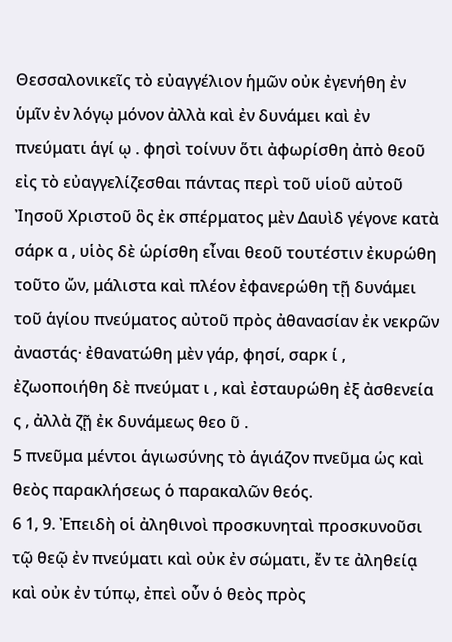Θεσσαλονικεῖς τὸ εὐαγγέλιον ἡμῶν οὐκ ἐγενήθη ἐν ὑμῖν ἐν λόγῳ μόνον ἀλλὰ καὶ ἐν δυνάμει καὶ ἐν πνεύματι ἁγί ῳ . φησὶ τοίνυν ὅτι ἀφωρίσθη ἀπὸ θεοῦ εἰς τὸ εὐαγγελίζεσθαι πάντας περὶ τοῦ υἱοῦ αὐτοῦ Ἰησοῦ Χριστοῦ ὃς ἐκ σπέρματος μὲν Δαυὶδ γέγονε κατὰ σάρκ α , υἱὸς δὲ ὡρίσθη εἶναι θεοῦ τουτέστιν ἐκυρώθη τοῦτο ὤν, μάλιστα καὶ πλέον ἐφανερώθη τῇ δυνάμει τοῦ ἁγίου πνεύματος αὐτοῦ πρὸς ἀθανασίαν ἐκ νεκρῶν ἀναστάς· ἐθανατώθη μὲν γάρ, φησί, σαρκ ί , ἐζωοποιήθη δὲ πνεύματ ι , καὶ ἐσταυρώθη ἐξ ἀσθενεία ς , ἀλλὰ ζῇ ἐκ δυνάμεως θεο ῦ .
5 πνεῦμα μέντοι ἁγιωσύνης τὸ ἁγιάζον πνεῦμα ὡς καὶ θεὸς παρακλήσεως ὁ παρακαλῶν θεός.
6 1, 9. Ἐπειδὴ οἱ ἀληθινοὶ προσκυνηταὶ προσκυνοῦσι τῷ θεῷ ἐν πνεύματι καὶ οὐκ ἐν σώματι, ἔν τε ἀληθείᾳ καὶ οὐκ ἐν τύπῳ, ἐπεὶ οὖν ὁ θεὸς πρὸς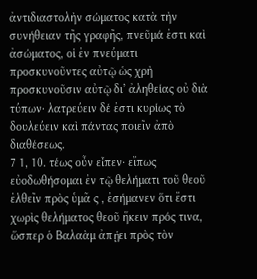ἀντιδιαστολὴν σώματος κατὰ τὴν συνήθειαν τῆς γραφῆς, πνεῦμά ἐστι καὶ ἀσώματος, οἱ ἐν πνεύματι προσκυνοῦντες αὐτῷ ὡς χρὴ προσκυνοῦσιν αὐτῷ δι’ ἀληθείας οὐ διὰ τύπων· λατρεύειν δέ ἐστι κυρίως τὸ δουλεύειν καὶ πάντας ποιεῖν ἀπὸ διαθέσεως.
7 1, 10. τέως οὖν εἶπεν· εἴπως εὐοδωθήσομαι ἐν τῷ θελήματι τοῦ θεοῦ ἐλθεῖν πρὸς ὑμᾶ ς , ἐσήμανεν ὅτι ἔστι χωρὶς θελήματος θεοῦ ἥκειν πρός τινα, ὥσπερ ὁ Βαλαὰμ ἀπῄει πρὸς τὸν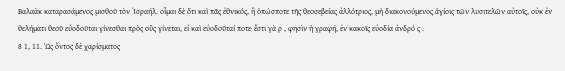Βαλαὰκ καταρασάμενος μισθοῦ τὸν Ἰσραήλ. οἶμαι δὲ ὅτι καὶ πᾶς ἐθνικός, ἢ ὁπώσποτε τῆς θεοσεβείας ἀλλότριος, μὴ διακονούμενος ἁγίοις τῶν λυσιτελῶν αὐτοῖς, οὐκ ἐν θελήματι θεοῦ εὐοδοῦται γίνεσθαι πρὸς οὓς γίνεται, εἰ καὶ εὐοδοῦταί ποτε· ἔστι γὰ ρ , φησὶν ἡ γραφή, ἐν κακοῖς εὐοδία ἀνδρό ς .
8 1, 11. Ὡς ὄντος δὲ χαρίσματος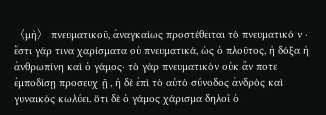〈μὴ〉 πνευματικοῦ, ἀναγκαίως προστέθειται τὸ πνευματικό ν · ἔστι γάρ τινα χαρίσματα οὐ πνευματικά, ὡς ὁ πλοῦτος, ἡ δόξα ἡ ἀνθρωπίνη καὶ ὁ γάμος· τὸ γὰρ πνευματικὸν οὐκ ἄν ποτε ἐμποδίσῃ προσευχ ῇ , ἡ δὲ ἐπὶ τὸ αὐτὸ σύνοδος ἀνδρὸς καὶ γυναικὸς κωλύει. ὅτι δὲ ὁ γάμος χάρισμα δηλοῖ ὁ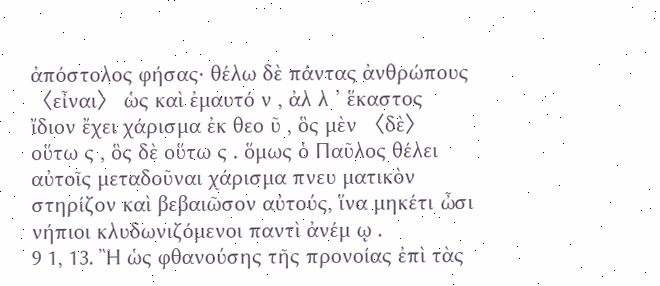ἀπόστολος φήσας· θέλω δὲ πάντας ἀνθρώπους 〈εἶναι〉 ὡς καὶ ἐμαυτό ν , ἀλ λ ’ ἕκαστος ἴδιον ἔχει χάρισμα ἐκ θεο ῦ , ὃς μὲν 〈δὲ〉 οὕτω ς , ὃς δὲ οὕτω ς . ὅμως ὁ Παῦλος θέλει αὐτοῖς μεταδοῦναι χάρισμα πνευ ματικὸν στηρίζον καὶ βεβαιῶσον αὐτούς, ἵνα μηκέτι ὦσι νήπιοι κλυδωνιζόμενοι παντὶ ἀνέμ ῳ .
9 1, 13. Ἢ ὡς φθανούσης τῆς προνοίας ἐπὶ τὰς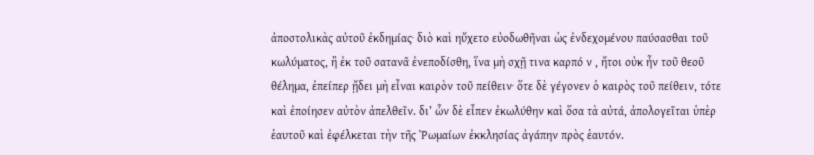ἀποστολικὰς αὐτοῦ ἐκδημίας· διὸ καὶ ηὔχετο εὐοδωθῆναι ὡς ἐνδεχομένου παύσασθαι τοῦ κωλύματος, ἢ ἐκ τοῦ σατανᾶ ἐνεποδίσθη, ἵνα μὴ σχῇ τινα καρπό ν , ἤτοι οὐκ ἦν τοῦ θεοῦ θέλημα, ἐπείπερ ᾔδει μὴ εἶναι καιρὸν τοῦ πείθειν· ὅτε δὲ γέγονεν ὁ καιρὸς τοῦ πείθειν, τότε καὶ ἐποίησεν αὐτὸν ἀπελθεῖν. δι’ ὧν δὲ εἶπεν ἐκωλύθην καὶ ὅσα τὰ αὐτά, ἀπολογεῖται ὑπὲρ ἑαυτοῦ καὶ ἐφέλκεται τὴν τῆς Ῥωμαίων ἐκκλησίας ἀγάπην πρὸς ἑαυτόν.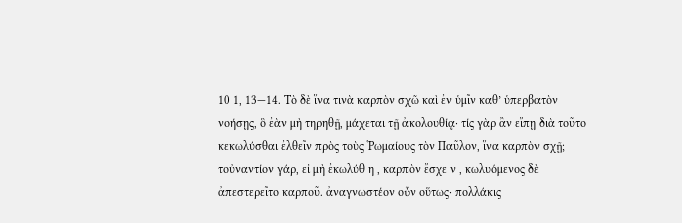10 1, 13—14. Τὸ δὲ ἵνα τινὰ καρπὸν σχῶ καὶ ἐν ὑμῖν καθ’ ὑπερβατὸν νοήσῃς, ὃ ἐὰν μὴ τηρηθῇ, μάχεται τῇ ἀκολουθίᾳ· τίς γὰρ ἂν εἴπῃ διὰ τοῦτο κεκωλύσθαι ἐλθεῖν πρὸς τοὺς Ῥωμαίους τὸν Παῦλον, ἵνα καρπὸν σχῇ; τοὐναντίον γάρ, εἰ μὴ ἐκωλύθ η , καρπὸν ἔσχε ν , κωλυόμενος δὲ ἀπεστερεῖτο καρποῦ. ἀναγνωστέον οὖν οὕτως· πολλάκις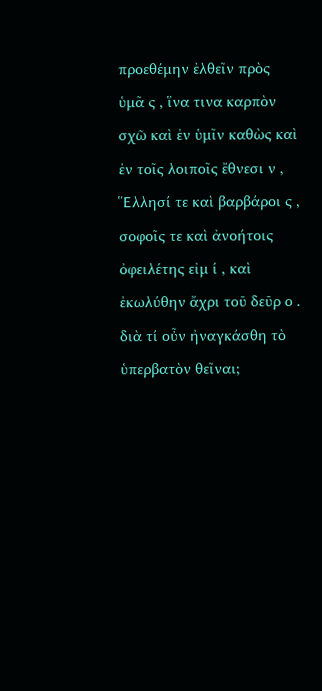προεθέμην ἐλθεῖν πρὸς ὑμᾶ ς , ἵνα τινα καρπὸν σχῶ καὶ ἐν ὑμῖν καθὼς καὶ ἐν τοῖς λοιποῖς ἔθνεσι ν , Ἕλλησί τε καὶ βαρβάροι ς , σοφοῖς τε καὶ ἀνοήτοις ὀφειλέτης εἰμ ί , καὶ ἐκωλύθην ἄχρι τοῦ δεῦρ ο . διὰ τί οὖν ἠναγκάσθη τὸ ὑπερβατὸν θεῖναι;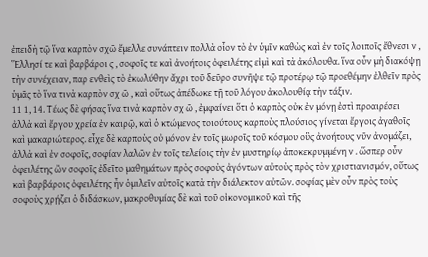ἐπειδὴ τῷ ἵνα καρπὸν σχῶ ἔμελλε συνάπτειν πολλὰ οἷον τὸ ἐν ὑμῖν καθὼς καὶ ἐν τοῖς λοιποῖς ἔθνεσι ν , Ἕλλησί τε καὶ βαρβάροι ς , σοφοῖς τε καὶ ἀνοήτοις ὀφειλέτης εἰμὶ καὶ τὰ ἀκόλουθα. ἵνα οὖν μὴ διακόψῃ τὴν συνέχειαν, παρ ενθεὶς τὸ ἐκωλύθην ἄχρι τοῦ δεῦρο συνῆψε τῷ προτέρῳ τῷ προεθέμην ἐλθεῖν πρὸς ὑμᾶς τὸ ἵνα τινὰ καρπὸν σχ ῶ , καὶ οὕτως ἀπέδωκε τῇ τοῦ λόγου ἀκολουθίᾳ τὴν τάξιν.
11 1, 14. Τέως δὲ φήσας ἵνα τινὰ καρπὸν σχ ῶ , ἐμφαίνει ὅτι ὁ καρπὸς οὐκ ἐν μόνῃ ἐστὶ προαιρέσει ἀλλὰ καὶ ἔργου χρεία ἐν καιρῷ, καὶ ὁ κτώμενος τοιούτους καρποὺς πλούσιος γίνεται ἔργοις ἀγαθοῖς καὶ μακαριώτερος. εἶχε δὲ καρποὺς οὐ μόνον ἐν τοῖς μωροῖς τοῦ κόσμου οὓς ἀνοήτους νῦν ἀνομάζει, ἀλλὰ καὶ ἐν σοφοῖς, σοφίαν λαλῶν ἐν τοῖς τελείοις τὴν ἐν μυστηρίῳ ἀποκεκρυμμένη ν . ὥσπερ οὖν ὀφειλέτης ὢν σοφοῖς ἐδεῖτο μαθημάτων πρὸς σοφοὺς ἀγόντων αὐτοὺς πρὸς τὸν χριστιανισμόν, οὕτως καὶ βαρβάροις ὀφειλέτης ἦν ὁμιλεῖν αὐτοῖς κατὰ τὴν διάλεκτον αὐτῶν. σοφίας μὲν οὖν πρὸς τοὺς σοφοὺς χρῄζει ὁ διδάσκων, μακροθυμίας δὲ καὶ τοῦ οἰκονομικοῦ καὶ τῆς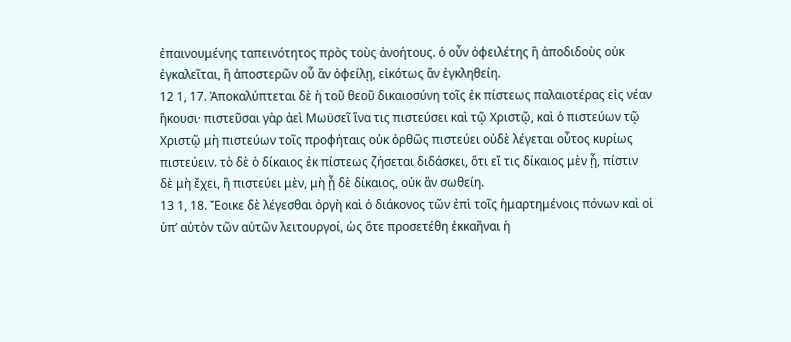ἐπαινουμένης ταπεινότητος πρὸς τοὺς ἀνοήτους. ὁ οὖν ὀφειλέτης ἢ ἀποδιδοὺς οὐκ ἐγκαλεῖται, ἢ ἀποστερῶν οὗ ἂν ὀφείλῃ, εἰκότως ἂν ἐγκληθείη.
12 1, 17. Ἀποκαλύπτεται δὲ ἡ τοῦ θεοῦ δικαιοσύνη τοῖς ἐκ πίστεως παλαιοτέρας εἰς νέαν ἥκουσι· πιστεῦσαι γὰρ ἀεὶ Μωϋσεῖ ἵνα τις πιστεύσει καὶ τῷ Χριστῷ, καὶ ὁ πιστεύων τῷ Χριστῷ μὴ πιστεύων τοῖς προφήταις οὐκ ὀρθῶς πιστεύει οὐδὲ λέγεται οὗτος κυρίως πιστεύειν. τὸ δὲ ὁ δίκαιος ἐκ πίστεως ζήσεται διδάσκει, ὅτι εἴ τις δίκαιος μὲν ᾖ, πίστιν δὲ μὴ ἔχει, ἢ πιστεύει μὲν, μὴ ᾖ δὲ δίκαιος, οὐκ ἂν σωθείη.
13 1, 18. Ἔοικε δὲ λέγεσθαι ὀργὴ καὶ ὁ διάκονος τῶν ἐπὶ τοῖς ἡμαρτημένοις πόνων καὶ οἱ ὑπ’ αὐτὸν τῶν αὐτῶν λειτουργοί, ὡς ὅτε προσετέθη ἐκκαῆναι ἡ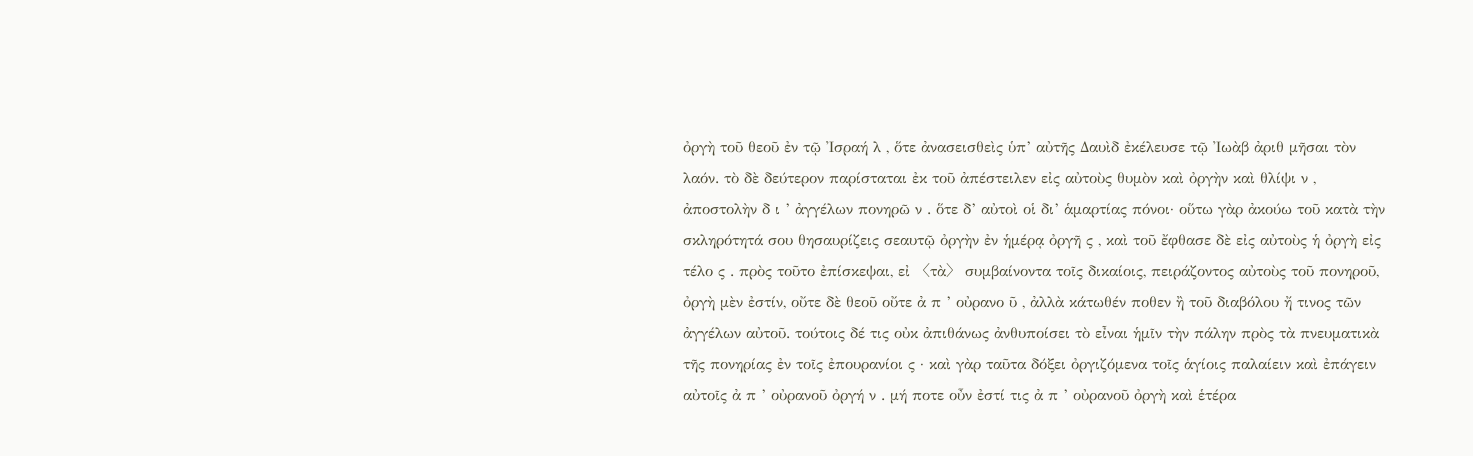ὀργὴ τοῦ θεοῦ ἐν τῷ Ἰσραή λ , ὅτε ἀνασεισθεὶς ὑπ’ αὐτῆς Δαυὶδ ἐκέλευσε τῷ Ἰωὰβ ἀριθ μῆσαι τὸν λαόν. τὸ δὲ δεύτερον παρίσταται ἐκ τοῦ ἀπέστειλεν εἰς αὐτοὺς θυμὸν καὶ ὀργὴν καὶ θλίψι ν , ἀποστολὴν δ ι ’ ἀγγέλων πονηρῶ ν . ὅτε δ’ αὐτοὶ οἱ δι’ ἁμαρτίας πόνοι· οὕτω γὰρ ἀκούω τοῦ κατὰ τὴν σκληρότητά σου θησαυρίζεις σεαυτῷ ὀργὴν ἐν ἡμέρᾳ ὀργῆ ς , καὶ τοῦ ἔφθασε δὲ εἰς αὐτοὺς ἡ ὀργὴ εἰς τέλο ς . πρὸς τοῦτο ἐπίσκεψαι, εἰ 〈τὰ〉 συμβαίνοντα τοῖς δικαίοις, πειράζοντος αὐτοὺς τοῦ πονηροῦ, ὀργὴ μὲν ἐστίν, οὔτε δὲ θεοῦ οὔτε ἀ π ’ οὐρανο ῦ , ἀλλὰ κάτωθέν ποθεν ἢ τοῦ διαβόλου ἤ τινος τῶν ἀγγέλων αὐτοῦ. τούτοις δέ τις οὐκ ἀπιθάνως ἀνθυποίσει τὸ εἶναι ἡμῖν τὴν πάλην πρὸς τὰ πνευματικὰ τῆς πονηρίας ἐν τοῖς ἐπουρανίοι ς · καὶ γὰρ ταῦτα δόξει ὀργιζόμενα τοῖς ἁγίοις παλαίειν καὶ ἐπάγειν αὐτοῖς ἀ π ’ οὐρανοῦ ὀργή ν . μή ποτε οὖν ἐστί τις ἀ π ’ οὐρανοῦ ὀργὴ καὶ ἑτέρα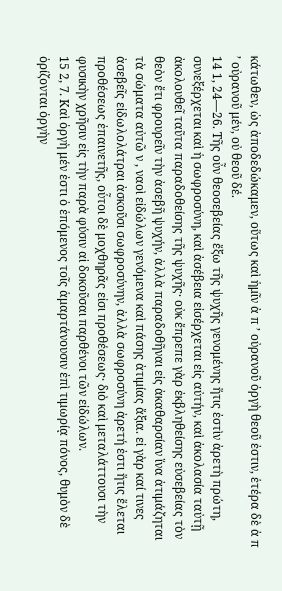κάτωθεν, ὡς ἀποδεδώκαμεν, οὕτως καὶ ἡμῖν ἀ π ’ οὐρανοῦ ὀργὴ θεοῦ ἐστιν, ἑτέρα δὲ ἀ π ’ οὐρανοῦ μέν, οὐ θεοῦ δέ.
14 1, 24—26. Τῆς οὖν θεοσεβείας ἔξω τῆς ψυχῆς γενομένης ἥτις ἐστὶν ἀρετὴ πρώτη, συνεξέρχεται καὶ ἡ σωφροσύνη, καὶ ἀσέβεια εἰσέρχεται εἰς αὐτήν, καὶ ἀκολασία ταὐτῇ ἀκολουθεῖ ταῦτα παραδοθείσης τῆς ψυχῆς· οὐκ ἔπρεπε γὰρ ἐκβληθείσης εὐσεβείας τὸν θεὸν ἔτι φρουρεῖν τὴν ἀσεβῆ ψυχήν, ἀλλὰ παραδοθῆναι εἰς ἀκαθαρσίαν ἵνα ἀτιμάζηται τὰ σώματα αὐτῶ ν , ναοὶ εἰδώλων γενόμενα καὶ πάσης ἀτιμίας ἄξια. εἰ γὰρ καί τινες ἀσεβεῖς εἰδωλολάτραι ἀσκοῦσι σωφροσύνην, ἀλλὰ σωφροσύνη ἀρετή ἐστι ἥτις ἕλεται προθέσεως ἐπαινετῆς, οὗτοι δὲ μοχθηρᾶς εἰσι προθέσεως· διὸ καὶ μεταλάττουσι τὴν φυσικὴν χρῆσιν εἰς τὴν παρὰ φύσιν αἱ δοκοῦσαι παρθένοι τῶν εἰδώλων.
15 2, 7. Καὶ ὀργὴ μέν ἐστι ὁ ἑπόμενος τοῖς ἁμαρτάνουσιν ἐπὶ τιμωρίᾳ πόνος, θυμὸν δὲ ὁρίζονται ὀργὴν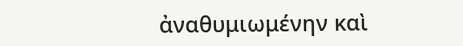ἀναθυμιωμένην καὶ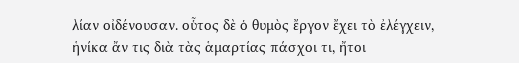λίαν οἰδένουσαν. οὗτος δὲ ὁ θυμὸς ἔργον ἔχει τὸ ἐλέγχειν, ἡνίκα ἄν τις διὰ τὰς ἁμαρτίας πάσχοι τι, ἤτοι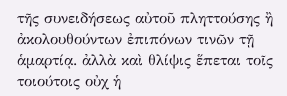τῆς συνειδήσεως αὐτοῦ πληττούσης ἢ ἀκολουθούντων ἐπιπόνων τινῶν τῇ ἁμαρτίᾳ. ἀλλὰ καὶ θλίψις ἕπεται τοῖς τοιούτοις οὐχ ἡ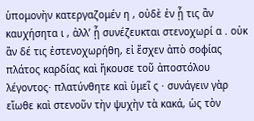ὑπομονὴν κατεργαζομέν η , οὐδὲ ἐν ᾗ τις ἂν καυχήσητα ι , ἀλλ’ ᾗ συνέζευκται στενοχωρί α . οὐκ ἂν δέ τις ἐστενοχωρήθη, εἰ ἔσχεν ἀπὸ σοφίας πλάτος καρδίας καὶ ἤκουσε τοῦ ἀποστόλου λέγοντος· πλατύνθητε καὶ ὑμεῖ ς · συνάγειν γὰρ εἴωθε καὶ στενοῦν τὴν ψυχὴν τὰ κακά, ὡς τὸν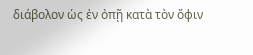διάβολον ὡς ἐν ὀπῇ κατὰ τὸν ὄφιν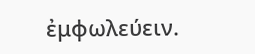ἐμφωλεύειν.